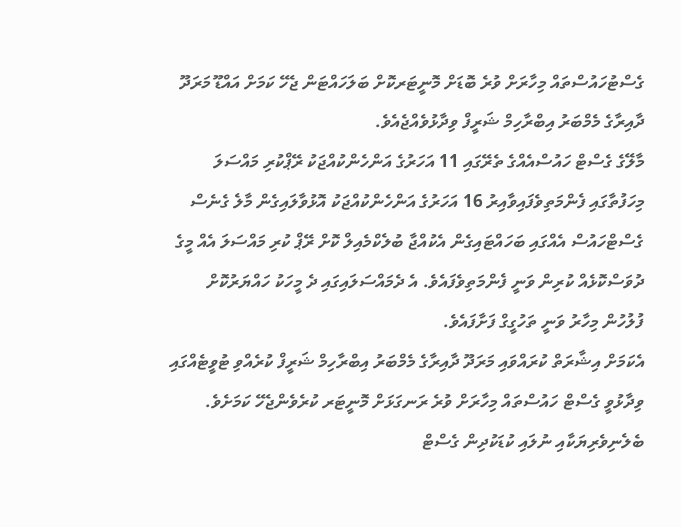ގެސްޓުހައުސްތައް މިހާރަށް ވުރެ ބޮޑަށް މޮނީޓަރކޮށް ބަލަހައްޓަން ޖެހޭ ކަމަށް އައްޑޫ މަރަދޫ ދާއިރާގެ މެމްބަރު އިބްރާހިމް ޝަރީފް ވިދާޅުވެއްޖެއެވެ.
މާލޭގެ ގެސްޓް ހައުސްއެއްގެ ތެރޭގައި 11 އަހަރުގެ އަންހެންކުއްޖަކު ރޭޕްކުރި މައްސަލަ މިހަފުތާގައި ފެންމަތިވެފައިވާއިރު 16 އަހަރުގެ އަންހެންކުއްޖަކު އޮޅުވާލައިގެން މާލެ ގެނެސް ގެސްޓްހައުސް އެއްގައި ބަހައްޓައިގެން އެކުއްޖާ ބުލެކްމެއިލް ކޮށް ރޭޕް ކުރި މައްސަލަ އެއް މީގެ ދުވަސްކޮޅެއް ކުރިން ވަނީ ފެންމަތިވެފައެވެ. އެ ދެމައްސަލައިގައި ދެ މީހަކު ހައްޔަރުކޮށް ފުލުހުން މިހާރު ވަނީ ތަހުގީގް ފަށާފައެވެ.
އެކަމަށް އިޝާރަތް ކުރައްވައި މަރަދޫ ދާއިރާގެ މެމްބަރު އިބްރާހިމް ޝަރީފް ކުރެއްވި ޓުވީޓެއްގައި ވިދާޅުވީ ގެސްޓް ހައުސްތައް މިހާރަށް ވުރެ ރަނގަޅަށް މޮނީޓަރ ކުރެވެންޖެހޭ ކަމަށެވެ. ބެލެނިވެރިޔަކާއި ނުލައި ކުޑަކުދިން ގެސްޓް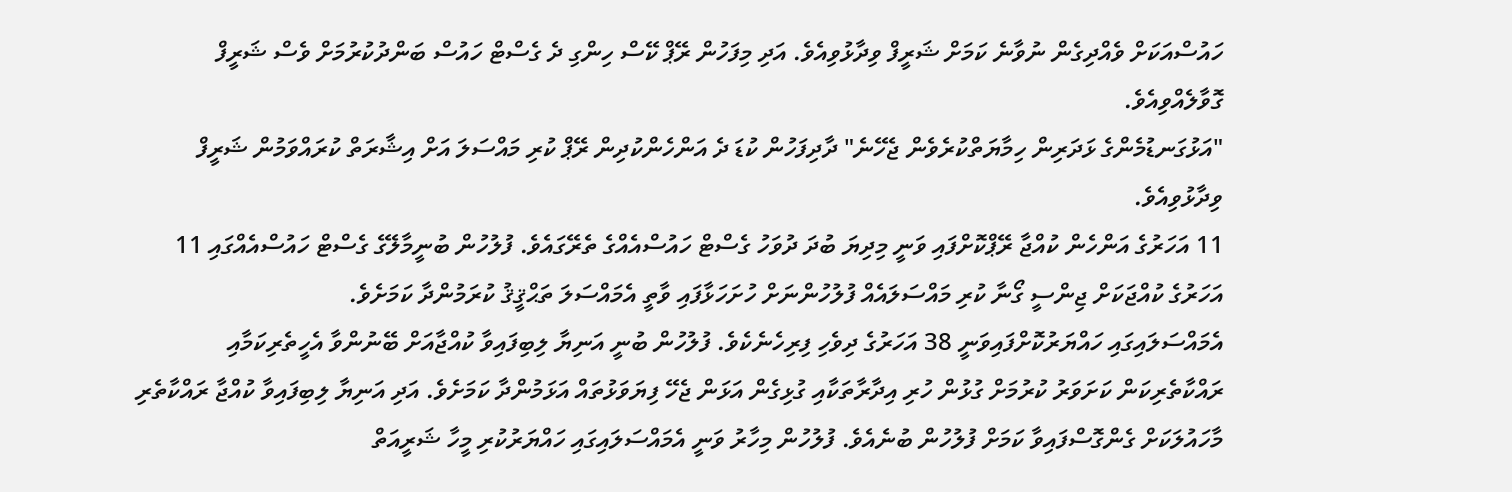ހައުސްއަކަށް ވެއްދިގެން ނުވާނެ ކަމަށް ޝަރީފް ވިދާޅުވިއެވެ. އަދި މިފަހުން ރޭޕް ކޭސް ހިންގި ދެ ގެސްޓް ހައުސް ބަންދުކުރުމަށް ވެސް ޝަރީފް ގޮވާލެއްވިއެވެ.
"އަޅުގަނޑުމެންގެ ޅަދަރިން ހިމާޔަތްކުރެވެން ޖެހޭނެ" ދާދިފަހުން ކުޑަ ދެ އަންހެންކުދިން ރޭޕް ކުރި މައްސަލަ އަށް އިޝާރަތް ކުރައްވަމުން ޝަރީފް ވިދާޅުވިއެވެ.
11 އަހަރުގެ އަންހެން ކުއްޖާ ރޭޕްކޮށްފައި ވަނީ މިދިޔަ ބުދަ ދުވަހު ގެސްޓް ހައުސްއެއްގެ ތެރޭގައެވެ. ފުލުހުން ބުނީމާލޭގެ ގެސްޓް ހައުސްއެއްގައި 11 އަހަރުގެ ކުއްޖަކަށް ޖިންސީ ގޯނާ ކުރި މައްސަލައެއް ފުލުހުންނަށް ހުށަހަޅާފައި ވާތީ އެމައްސަލަ ތަޙްޤީޤު ކުރަމުންދާ ކަމަށެވެ.
އެމައްސަލައިގައި ހައްޔަރުކޮށްފައިވަނީ 38 އަހަރުގެ ދިވެހި ފިރިހެނެކެވެ. ފުލުހުން ބުނީ އަނިޔާ ލިބިފައިވާ ކުއްޖާއަށް ބޭނުންވާ އެހީތެރިކަމާއި ރައްކާތެރިކަން ކަށަވަރު ކުރުމަށް ގުޅުން ހުރި އިދާރާތަކާއި ގުޅިގެން އަޅަން ޖެހޭ ފިޔަވަޅުތައް އަޅަމުންދާ ކަމަށެވެ. އަދި އަނިޔާ ލިބިފައިވާ ކުއްޖާ ރައްކާތެރި މާހައުލަކަށް ގެންގޮސްފައިވާ ކަމަށް ފުލުހުން ބުނެއެވެ. ފުލުހުން މިހާރު ވަނީ އެމައްސަލައިގައި ހައްޔަރުކުރި މީހާ ޝަރީއަތް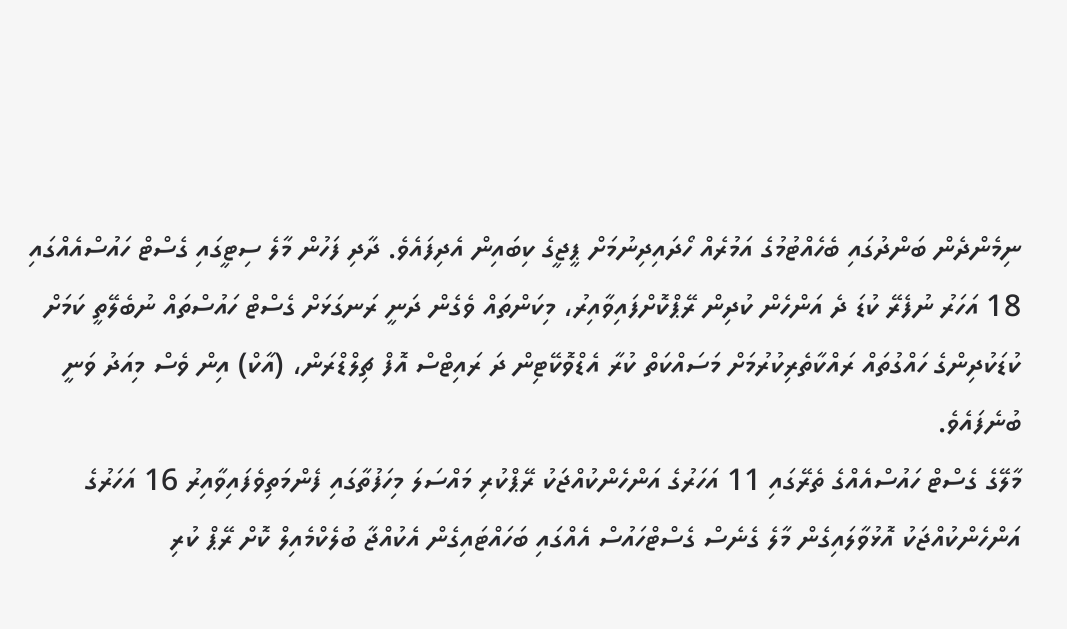ނިމެންދެން ބަންދުގައި ބެހެއްޓުމުގެ އަމުރެއް ހޯދައިދިނުމަށް ޕީޖީގެ ކިބައިން އެދިފައެވެ. ދާދި ފަހުން މާލެ ސިޓީގައި ގެސްޓް ހައުސްއެއްގައި 18 އަހަރު ނުފެރޭ ކުޑަ ދެ އަންހެން ކުދިން ރޭޕްކޮށްފައިވާއިރު، މިކަންތައް ވެގެން ދަނީ ރަނގަޅަށް ގެސްޓް ހައުސްތައް ނުބެލޭތީ ކަމަށް ކުޑަކުދިންގެ ހައްގުތައް ރައްކާތެރިކުރުމަށް މަސައްކަތް ކުރާ އެޑްވޮކޭޓިން ދަ ރައިޓްސް އޮފް ޗިލްޑްރަން، (އާކް) އިން ވެސް މިއަދު ވަނީ ބުނެފައެވެ.
މާލޭގެ ގެސްޓް ހައުސްއެއްގެ ތެރޭގައި 11 އަހަރުގެ އަންހެންކުއްޖަކު ރޭޕްކުރި މައްސަލަ މިހަފުތާގައި ފެންމަތިވެފައިވާއިރު 16 އަހަރުގެ އަންހެންކުއްޖަކު އޮޅުވާލައިގެން މާލެ ގެނެސް ގެސްޓްހައުސް އެއްގައި ބަހައްޓައިގެން އެކުއްޖާ ބުލެކްމެއިލް ކޮށް ރޭޕް ކުރި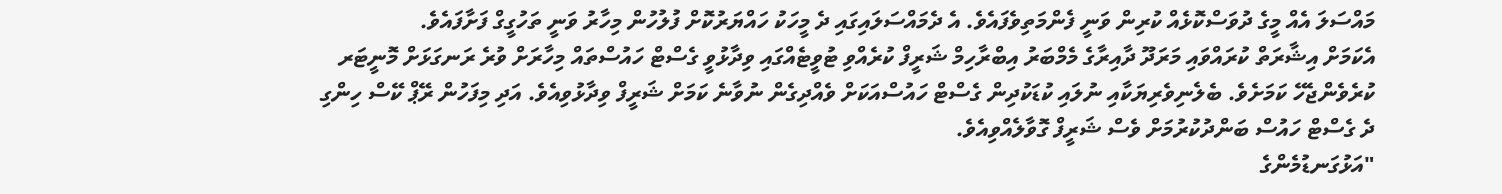މައްސަލަ އެއް މީގެ ދުވަސްކޮޅެއް ކުރިން ވަނީ ފެންމަތިވެފައެވެ. އެ ދެމައްސަލައިގައި ދެ މީހަކު ހައްޔަރުކޮށް ފުލުހުން މިހާރު ވަނީ ތަހުގީގް ފަށާފައެވެ.
އެކަމަށް އިޝާރަތް ކުރައްވައި މަރަދޫ ދާއިރާގެ މެމްބަރު އިބްރާހިމް ޝަރީފް ކުރެއްވި ޓުވީޓެއްގައި ވިދާޅުވީ ގެސްޓް ހައުސްތައް މިހާރަށް ވުރެ ރަނގަޅަށް މޮނީޓަރ ކުރެވެންޖެހޭ ކަމަށެވެ. ބެލެނިވެރިޔަކާއި ނުލައި ކުޑަކުދިން ގެސްޓް ހައުސްއަކަށް ވެއްދިގެން ނުވާނެ ކަމަށް ޝަރީފް ވިދާޅުވިއެވެ. އަދި މިފަހުން ރޭޕް ކޭސް ހިންގި ދެ ގެސްޓް ހައުސް ބަންދުކުރުމަށް ވެސް ޝަރީފް ގޮވާލެއްވިއެވެ.
"އަޅުގަނޑުމެންގެ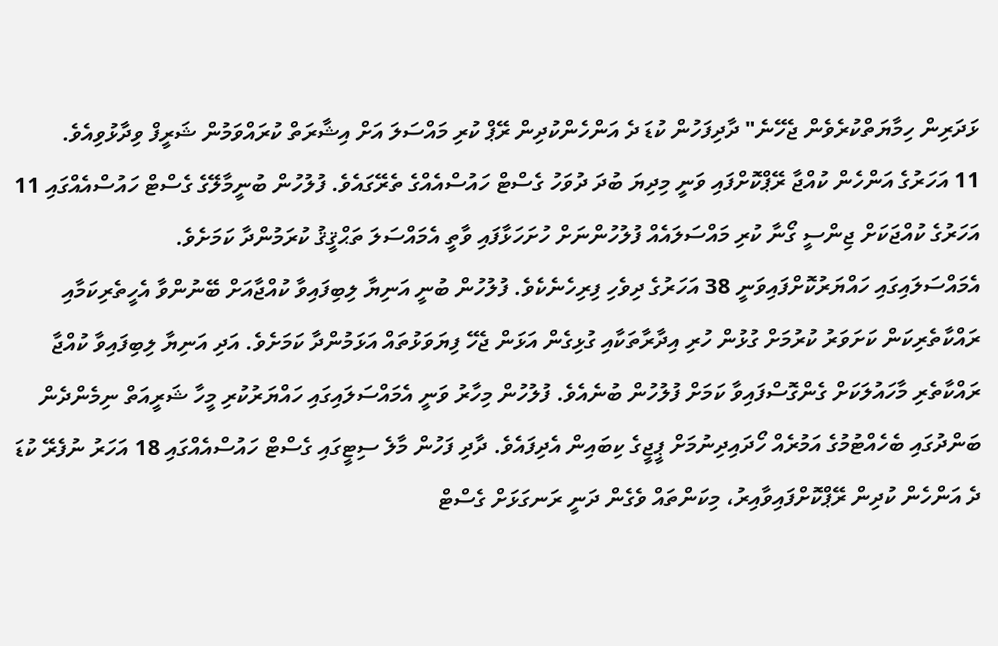ޅަދަރިން ހިމާޔަތްކުރެވެން ޖެހޭނެ" ދާދިފަހުން ކުޑަ ދެ އަންހެންކުދިން ރޭޕް ކުރި މައްސަލަ އަށް އިޝާރަތް ކުރައްވަމުން ޝަރީފް ވިދާޅުވިއެވެ.
11 އަހަރުގެ އަންހެން ކުއްޖާ ރޭޕްކޮށްފައި ވަނީ މިދިޔަ ބުދަ ދުވަހު ގެސްޓް ހައުސްއެއްގެ ތެރޭގައެވެ. ފުލުހުން ބުނީމާލޭގެ ގެސްޓް ހައުސްއެއްގައި 11 އަހަރުގެ ކުއްޖަކަށް ޖިންސީ ގޯނާ ކުރި މައްސަލައެއް ފުލުހުންނަށް ހުށަހަޅާފައި ވާތީ އެމައްސަލަ ތަޙްޤީޤު ކުރަމުންދާ ކަމަށެވެ.
އެމައްސަލައިގައި ހައްޔަރުކޮށްފައިވަނީ 38 އަހަރުގެ ދިވެހި ފިރިހެނެކެވެ. ފުލުހުން ބުނީ އަނިޔާ ލިބިފައިވާ ކުއްޖާއަށް ބޭނުންވާ އެހީތެރިކަމާއި ރައްކާތެރިކަން ކަށަވަރު ކުރުމަށް ގުޅުން ހުރި އިދާރާތަކާއި ގުޅިގެން އަޅަން ޖެހޭ ފިޔަވަޅުތައް އަޅަމުންދާ ކަމަށެވެ. އަދި އަނިޔާ ލިބިފައިވާ ކުއްޖާ ރައްކާތެރި މާހައުލަކަށް ގެންގޮސްފައިވާ ކަމަށް ފުލުހުން ބުނެއެވެ. ފުލުހުން މިހާރު ވަނީ އެމައްސަލައިގައި ހައްޔަރުކުރި މީހާ ޝަރީއަތް ނިމެންދެން ބަންދުގައި ބެހެއްޓުމުގެ އަމުރެއް ހޯދައިދިނުމަށް ޕީޖީގެ ކިބައިން އެދިފައެވެ. ދާދި ފަހުން މާލެ ސިޓީގައި ގެސްޓް ހައުސްއެއްގައި 18 އަހަރު ނުފެރޭ ކުޑަ ދެ އަންހެން ކުދިން ރޭޕްކޮށްފައިވާއިރު، މިކަންތައް ވެގެން ދަނީ ރަނގަޅަށް ގެސްޓް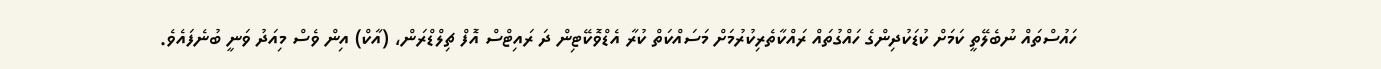ހައުސްތައް ނުބެލޭތީ ކަމަށް ކުޑަކުދިންގެ ހައްގުތައް ރައްކާތެރިކުރުމަށް މަސައްކަތް ކުރާ އެޑްވޮކޭޓިން ދަ ރައިޓްސް އޮފް ޗިލްޑްރަން، (އާކް) އިން ވެސް މިއަދު ވަނީ ބުނެފައެވެ.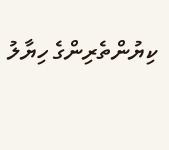ކިޔުންތެރިންގެ ހިޔާލު